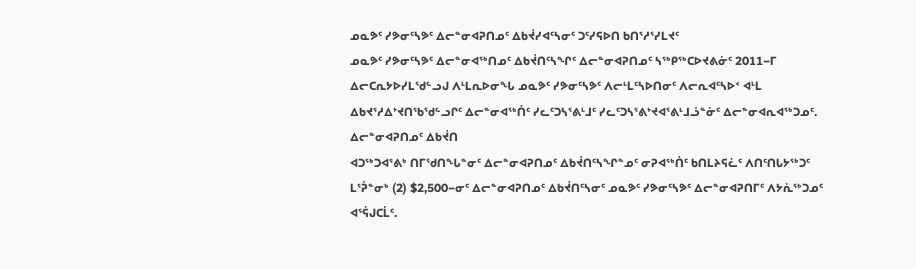ᓄᓇᕗᑦ ᓯᕗᓂᑦᓴᕗᑦ ᐃᓕᓐᓂᐊᕈᑎᓄᑦ ᐃᑲᔫᓯᐊᑦᓴᓂᑦ ᑐᑦᓯᕋᐅᑎ ᑲᑎᕐᓱᕐᓯᒪᔪᑦ
ᓄᓇᕗᑦ ᓯᕗᓂᑦᓴᕗᑦ ᐃᓕᓐᓂᐊᖅᑎᓄᑦ ᐃᑲᔫᑎᑦᓴᖏᑦ ᐃᓕᓐᓂᐊᕈᑎᓄᑦ ᓴᖅᑭᖅᑕᐅᔪᕕᓃᑦ 2011−ᒥ ᐃᓕᑕᕆᔭᐅᓯᒪᖁᓪᓗᒍ ᐱᒻᒪᕆᐅᓂᖓ ᓄᓇᕗᑦ ᓯᕗᓂᑦᓴᕗᑦ ᐱᓕᒻᒪᑦᓴᐅᑎᓂᑦ ᐱᓕᕆᐊᑦᓴᐅᑉ ᐊᒻᒪ ᐃᑲᔪᕐᓱᐃᔾᔪᑎᖃᖁᓪᓗᒋᑦ ᐃᓕᓐᓂᐊᖅᑏᑦ ᓯᓚᑦᑐᓴᕐᕕᒻᒧᑦ ᓯᓚᑦᑐᓴᕐᕕᔾᔪᐊᕐᕕᒻᒧᓘᓐᓃᑦ ᐃᓕᓐᓂᐊᕆᐊᖅᑐᓄᑦ.
ᐃᓕᓐᓂᐊᕈᑎᓄᑦ ᐃᑲᔫᑎ
ᐊᑐᖅᑐᐊᕐᕕᒃ ᑎᒥᖁᑎᖓᓐᓂᑦ ᐃᓕᓐᓂᐊᕈᑎᓄᑦ ᐃᑲᔫᑎᑦᓴᖏᓐᓄᑦ ᓂᕈᐊᖅᑏᑦ ᑲᑎᒪᔨᕋᓛᑦ ᐱᑎᑦᑎᒐᔭᖅᑐᑦ ᒪᕐᕉᓐᓂᒃ (2) $2,500−ᓂᑦ ᐃᓕᓐᓂᐊᕈᑎᓄᑦ ᐃᑲᔫᑎᑦᓴᓂᑦ ᓄᓇᕗᑦ ᓯᕗᓂᑦᓴᕗᑦ ᐃᓕᓐᓂᐊᕈᑎᒥᑦ ᐱᔭᕇᖅᑐᓄᑦ ᐊᕐᕌᒍᑕᒫᑦ.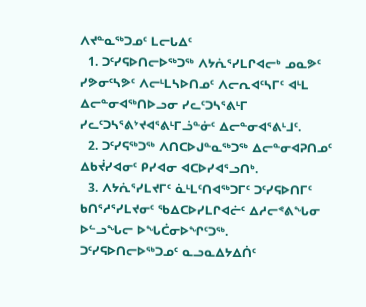ᐱᔪᓐᓇᖅᑐᓄᑦ ᒪᓕᒐᐃᑦ
  1. ᑐᑦᓯᕋᐅᑎᓕᐅᖅᑐᖅ ᐱᔭᕇᕐᓯᒪᒋᐊᓕᒃ ᓄᓇᕗᑦ ᓯᕗᓂᑦᓴᕗᑦ ᐱᓕᒻᒪᓴᐅᑎᓄᑦ ᐱᓕᕆᐊᑦᓴᒥᑦ ᐊᒻᒪ ᐃᓕᓐᓂᐊᖅᑎᐅᓗᓂ ᓯᓚᑦᑐᓴᕐᕕᒻᒥ ᓯᓚᑦᑐᓴᕐᕕᔾᔪᐊᕐᕕᒻᒥᓘᓐᓃᑦ ᐃᓕᓐᓂᐊᕐᕕᒻᒧᑦ.
  2. ᑐᑦᓯᕋᖅᑐᖅ ᐱᑎᑕᐅᒍᓐᓇᖅᑐᖅ ᐃᓕᓐᓂᐊᕈᑎᓄᑦ ᐃᑲᔫᓯᐊᓂᑦ ᑭᓯᐊᓂ ᐊᑕᐅᓯᐊᕐᓗᑎᒃ.
  3. ᐱᔭᕇᕐᓯᒪᔪᒥᑦ ᓈᒻᒪᑦᑎᐊᖅᑐᒥᑦ ᑐᑦᓯᕋᐅᑎᒥᑦ ᑲᑎᕐᓱᕐᓯᒪᔪᓂᑦ ᖃᐃᑕᐅᓯᒪᒋᐊᓖᑦ ᐃᓱᓕᕝᕕᖓᓂ ᐅᓪᓗᖓᓕ ᐅᖓᑖᓂᐅᖏᑦᑐᖅ.
ᑐᑦᓯᕋᐅᑎᓕᐅᖅᑐᓄᑦ ᓇᓗᓇᐃᔭᐃᑏᑦ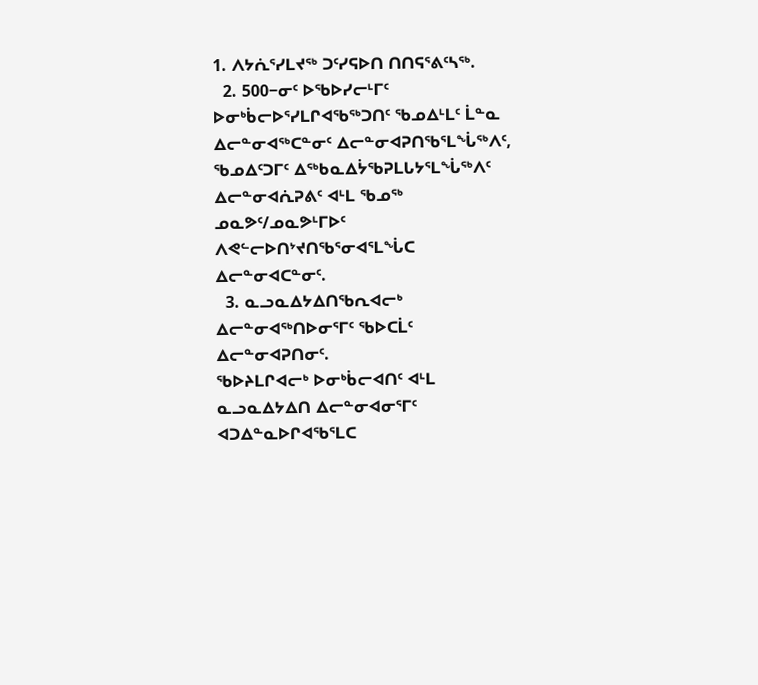1. ᐱᔭᕇᕐᓯᒪᔪᖅ ᑐᑦᓯᕋᐅᑎ ᑎᑎᕋᕐᕕᑦᓴᖅ.
  2. 500−ᓂᑦ ᐅᖃᐅᓯᓕᒻᒥᑦ ᐅᓂᒃᑳᓕᐅᕐᓯᒪᒋᐊᖃᖅᑐᑎᑦ ᖃᓄᐃᒻᒪᑦ ᒫᓐᓇ ᐃᓕᓐᓂᐊᖅᑕᓐᓂᑦ ᐃᓕᓐᓂᐊᕈᑎᖃᕐᒪᖔᖅᐱᑦ, ᖃᓄᐃᑦᑐᒥᑦ ᐃᖅᑲᓇᐃᔮᖃᕈᒪᒐᔭᕐᒪᖔᖅᐱᑦ ᐃᓕᓐᓂᐊᕇᕈᕕᑦ ᐊᒻᒪ ᖃᓄᖅ ᓄᓇᕗᑦ/ᓄᓇᕗᒻᒥᐅᑦ ᐱᕙᓪᓕᐅᑎᔾᔪᑎᖃᕐᓂᐊᕐᒪᖔᑕ ᐃᓕᓐᓂᐊᑕᓐᓂᑦ.
  3. ᓇᓗᓇᐃᔭᐃᑎᖃᕆᐊᓕᒃ ᐃᓕᓐᓂᐊᖅᑎᐅᓂᕐᒥᑦ ᖃᐅᑕᒫᑦ ᐃᓕᓐᓂᐊᕈᑎᓂᑦ.
ᖃᐅᔨᒪᒋᐊᓕᒃ ᐅᓂᒃᑳᓕᐊᑎᑦ ᐊᒻᒪ ᓇᓗᓇᐃᔭᐃᑎ ᐃᓕᓐᓂᐊᓂᕐᒥᑦ ᐊᑐᐃᓐᓇᐅᒋᐊᖃᕐᒪᑕ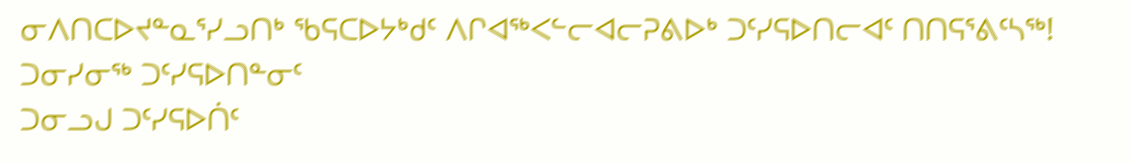ᓂᐱᑎᑕᐅᔪᓐᓇᕐᓯᓗᑎᒃ ᖃᕋᑕᐅᔭᒃᑯᑦ ᐱᒋᐊᖅᐸᓪᓕᐊᓕᕈᕕᐅᒃ ᑐᑦᓯᕋᐅᑎᓕᐊᑦ ᑎᑎᕋᕐᕕᑦᓴᖅ!
ᑐᓂᓯᓂᖅ ᑐᑦᓯᕋᐅᑎᓐᓂᑦ
ᑐᓂᓗᒍ ᑐᑦᓯᕋᐅᑏᑦ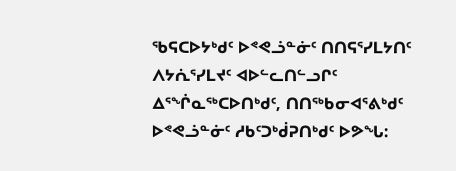ᖃᕋᑕᐅᔭᒃᑯᑦ ᐅᕝᕙᓘᓐᓃᑦ ᑎᑎᕋᕐᓯᒪᔭᑎᑦ ᐱᔭᕇᕐᓯᒪᔪᑦ ᐊᐅᓪᓚᑎᓪᓗᒋᑦ ᐃᕐᖐᓇᖅᑕᐅᑎᒃᑯᑦ, ᑎᑎᖅᑲᓂᐊᕐᕕᒃᑯᑦ ᐅᕝᕙᓘᓐᓃᑦ ᓱᑲᑦᑐᒃᑰᕈᑎᒃᑯᑦ ᐅᕗᖓ: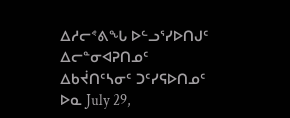ᐃᓱᓕᕝᕕᖓ ᐅᓪᓗᕐᓯᐅᑎᒍᑦ ᐃᓕᓐᓂᐊᕈᑎᓄᑦ ᐃᑲᔫᑎᑦᓴᓂᑦ ᑐᑦᓯᕋᐅᑎᓄᑦ ᐅᓇ July 29,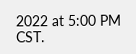2022 at 5:00 PM CST.